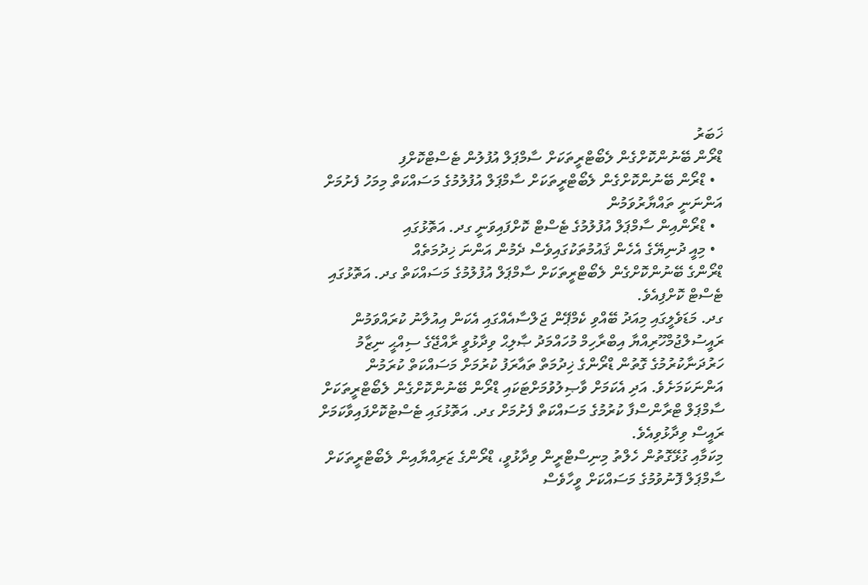ޚަބަރު
ޑްރޯން ބޭނުންކޮށްގެން ލެބޯޓްރީތަކަށް ސާމްޕަލް އުފުލުން ޓެސްޓްކޮށްފި
  • ޑްރޯން ބޭނުންކޮށްގެން ލެބޯޓްރީތަކަށް ސާމްޕަލް އުފުލުމުގެ މަސައްކަތް މިމަހު ފެށުމަށް އަންނަނީ ތައްޔާރުވަމުން
  • ޑްރޯންއިން ސާމްޕަލް އުފުލުމުގެ ޓެސްޓް ކޮށްފައިވަނީ ގދ. އަތޮޅުގައި
  • މިއީ ދުނިޔޭގެ އެހެން ޤައުމުތަކުގައިވެސް ދެމުން އަންނަ ޚިދުމަތެއް
ޑްރޯންގެ ބޭނުންކޮށްގެން ލެބޯޓްރީތަކަށް ސާމްޕަލް އުފުލުމުގެ މަސައްކަތް ގދ. އަތޮޅުގައި ޓެސްޓް ކޮށްފިއެވެ.
ގދ. މަޑަވެލީގައި މިއަދު ބޭއްވި ކެމްޕޭން ޖަލްސާއެއްގައި އެކަން އިއުލާނު ކުރައްވަމުން ރައީސުލްޖުމްހޫރިއްޔާ އިބްރާހިމް މުހައްމަދު ޞާލިޙް ވިދާޅުވީ ރާއްޖޭގެ ސިއްޙީ ނިޒާމު ހަރުދަނާކުރުމުގެ ގޮތުން ޑްރޯންގެ ޚިދުމަތް ތައާރަފު ކުރުމަށް މަސައްކަތް ކުރަމުން އަންނަކަމަށެވެ. އަދި އެކަމަށް ވާޞިލުވުމަށްޓަކައި ޑްރޯން ބޭނުންކޮށްގެން ލެބޯޓްރީތަކަށް ސާމްޕަލް ޓްރާންސްފާ ކުރުމުގެ މަސައްކަތް ފެށުމަށް ގދ. އަތޮޅުގައި ޓެސްޓުކޮށްފައިވާކަމަށް ރައީސް ވިދާޅުވިއެވެ.
މިކަމާއި ގުޅޭގޮތުން ހެލްތު މިނިސްޓްރީން ވިދާޅުވީ، ޑްރޯންގެ ޒަރިއްޔާއިން ލެބޯޓްރީތަކަށް ސާމްޕަލް ފޮނުވުމުގެ މަސައްކަށް ވީހާވެސް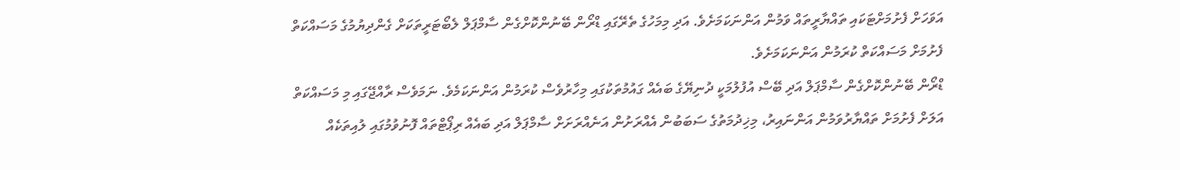އަވަހަށް ފެށުމަށްޓަކައި ތައްޔާރީތައް ވަމުން އަންނަކަމަށެވެ. އަދި މިމަހުގެ ތެރޭގައި ޑްރޯން ބޭނުންކޮށްގެން ސާމްޕަލް ލެބޯޓަރީތަކަށް ގެންދިޔުމުގެ މަސައްކަތް ފެށުމަށް މަސައްކަތް ކުރަމުން އަންނަކަމަށެވެ.
ޑްރޯން ބޭނުންކޮށްގެން ސާމްޕަލް އަދި ބޭސް އުފުލުމަކީ ދުނިޔޭގެ ބައެއް ގައުމުތަކުގައި މިހާރުވެސް ކުރަމުން އަންނަކަމެވެ. ނަމަވެސް ރާއްޖޭގައި މި މަސައްކަތް އަލަށް ފެށުމަށް ތައްޔާރުވަމުން އަންނައިރު، މިޚިދުމަތުގެ ސަބަބުން އެއްރަށުން އަނެއްރަށަށް ސާމްޕަލް އަދި ބައެއް ރިޕޯޓްތައް ފޮނުވުމުގައި ލުއިތަކެއް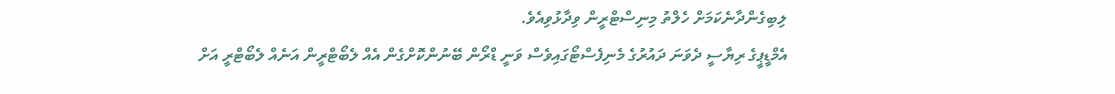ލިބިގެންދާނެކަމަށް ހެލްތު މިނިސްޓްރީން ވިދާޅުވިއެވެ.
އެމްޑީޕީގެ ރިޔާސީ ދެވަނަ ދައުރުގެ މެނިފެސްޓޯގައިވެސް ވަނީ ޑްރޯން ބޭނުންކޮށްގެން އެއް ލެބޯޓްރީން އަނެއް ލެބޯޓްރީ އަށް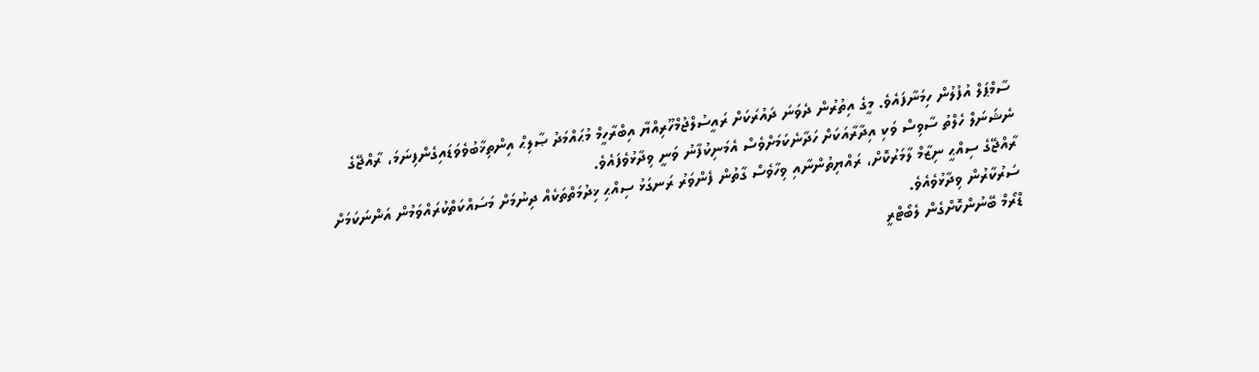ސާމްޕަލް އުފުލުން ހިމަނާފައެވެ. މީގެ އިތުރުން ދެވަނަ ދައުރަކަށް ރައީސުލްޖުމްހޫރިއްޔާ އިބްރާހީމް މުޙައްމަދު ޞާލިޙް އިންތިޚާބުވެވަޑައިގެންފިނަމަ، ރާއްޖޭގެ ނެޝަނަލް ހެލްތު ސާވިސް ވަކި އިދާރާއަކަށް ހަދާނެކަމަށްވެސް އެމަނިކުފާނު ވަނީ ވިދާޅުވެފައެވެ.
ރާއްޖޭގެ ސިއްޙީ ނިޒާމް ލާމަރުކޮށް، ރައްޔިތުންނާއި ވިހާވެސް ގާތުން ފެންވަރު ރަނގަޅު ސިއްޙި ޚިދުމަތްތަކެއް ދިނުމަށް މަސައްކަތްކުރައްވަމުން އަންނަކަމަށް ސަރުކާރުން ވިދާޅުވެއެވެ.
ޑްރޯމް ބޭނުންކޮށްގެން ލެބޯޓްރީ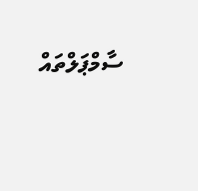ސާމްޕަލްތައް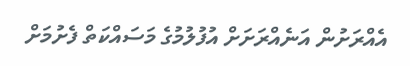އެއްރަށުން އަނެއްރަށަށް އުފުލުމުގެ މަސައްކަތް ފެށުމަށް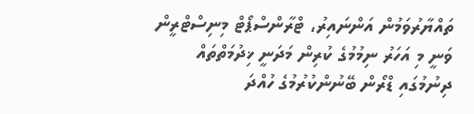ތައްޔާރުވަމުން އަންނައިރު، ޓްރާންސްޕޯޓް މިނިސްޓްރީން ވަނީ މި އަހަރު ނިމުމުގެ ކުރިން މަދަނީ ޚިދުމަތްތައް ދިނުމުގައި ޑްރޯން ބޭނުންކުރުމުގެ ހުއްދަ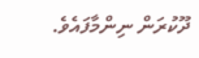ދޫކުރަން ނިންމާފައެވެ.